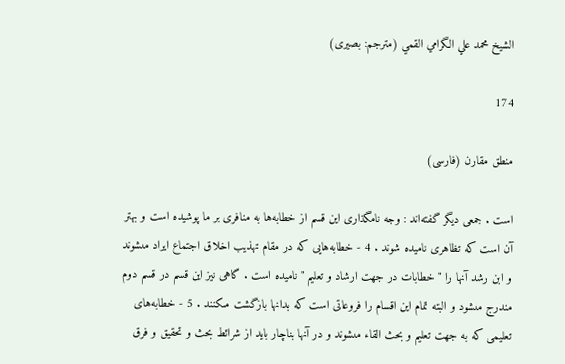الشيخ محمد علي الگرامي القمي (مترجم: بصيرى)

174

منطق مقارن (فارسى)

است . جمعى ديگر گفته‌اند : وجه نامگذارى اين قسم از خطابه‌ها به منافرى بر ما پوشيده است و بهتر آن است كه تظاهرى ناميده شوند . 4 - خطابه‌هايى كه در مقام تهذيب اخلاق اجتماع ايراد مىشوند و ابن رشد آنها را " خطابات در جهت ارشاد و تعليم " ناميده است . گاهى نيز اين قسم در قسم دوم مندرج مىشود و البته تمام اين اقسام را فروعاتى است كه بدانها بازگشت مىكنند . 5 - خطابه‌هاى تعليمى كه به جهت تعليم و بحث القاء مىشوند و در آنها بناچار بايد از شرائط بحث و تحقيق و فرق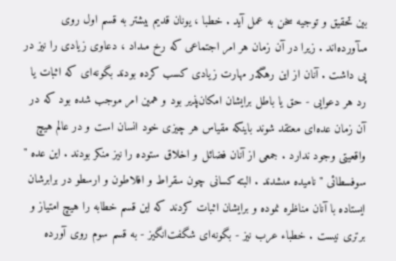بين تحقيق و توجيه سخن به عمل آيد . خطبا ، يونان قديم بيشتر به قسم اول روى مىآورده‌اند . زيرا در آن زمان هر امر اجتماعى كه رخ مىداد ، دعاوى زيادى را نيز در پى داشت . آنان از اين رهگذر مهارت زيادى كسب كرده بودند بگونه‌اى كه اثبات يا رد هر دعوايى - حق يا باطل برايشان امكان‌پذير بود و همين امر موجب شده بود كه در آن زمان عده‌اى معتقد شوند باينكه مقياس هر چيزى خود انسان است و در عالم هيچ واقعيتى وجود ندارد . جمعى از آنان فضائل و اخلاق ستوده را نيز منكر بودند . اين عده " سوفسطائى " ناميده مىشدند . البته كسانى چون سقراط و افلاطون و ارسطو در برابرشان ايستاده با آنان مناظره نموده و برايشان اثبات كردند كه اين قسم خطابه را هيچ امتياز و برترى نيست . خطباء عرب نيز - بگونه‌اى شگفت‌انگيز - به قسم سوم روى آورده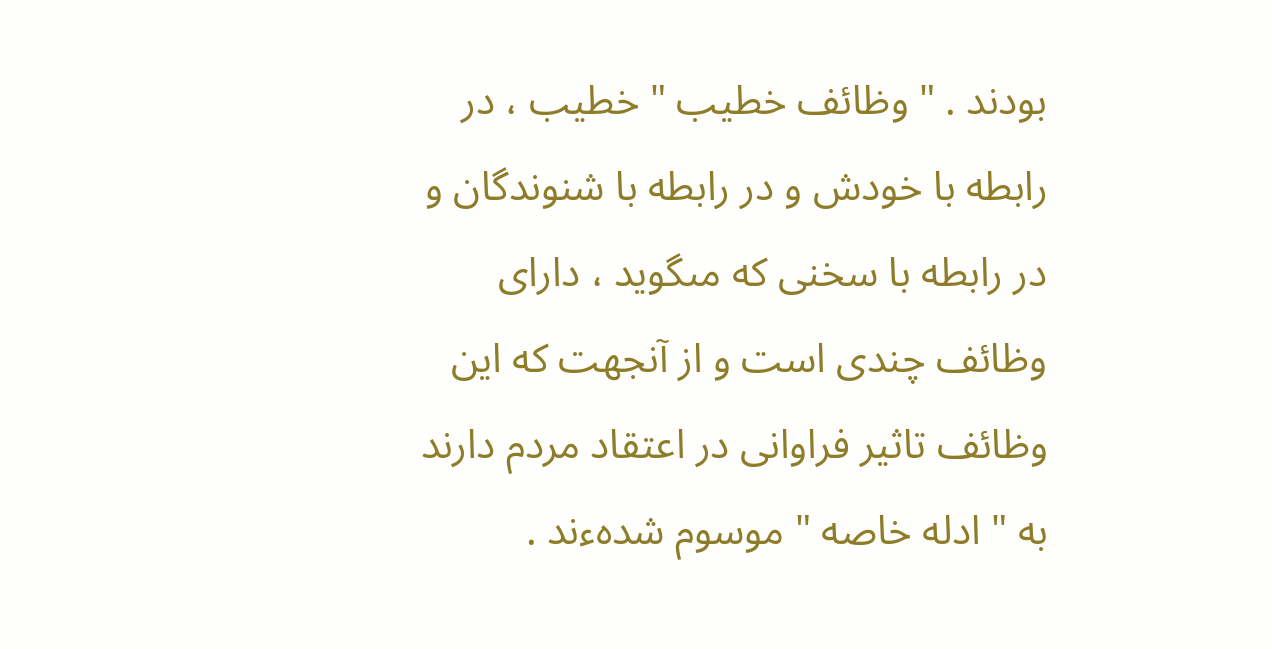بودند . " وظائف خطيب " خطيب ، در رابطه با خودش و در رابطه با شنوندگان و در رابطه با سخنى كه مىگويد ، داراى وظائف چندى است و از آنجهت كه اين وظائف تاثير فراوانى در اعتقاد مردم دارند به " ادله خاصه " موسوم شدهءند .